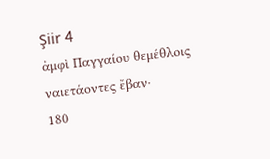Şiir 4
ἀμφὶ Παγγαίου θεμέθλοις ναιετάοντες ἔβαν·
180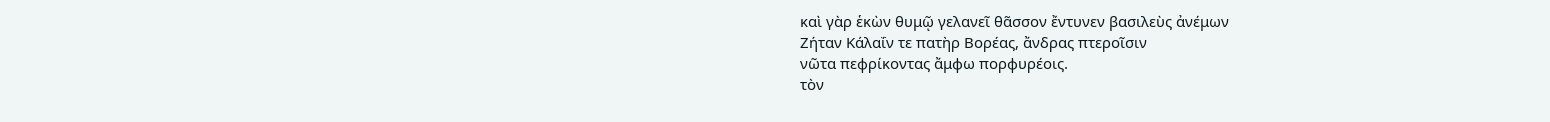καὶ γὰρ ἑκὼν θυμῷ γελανεῖ θᾶσσον ἔντυνεν βασιλεὺς ἀνέμων
Ζήταν Κάλαΐν τε πατὴρ Βορέας, ἄνδρας πτεροῖσιν
νῶτα πεφρίκοντας ἄμφω πορφυρέοις.
τὸν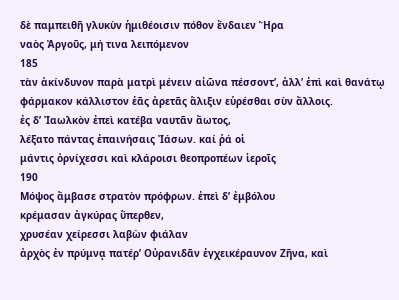δὲ παμπειθῆ γλυκὺν ἡμιθέοισιν πόθον ἔνδαιεν Ἥρα
ναὸς Ἀργοῦς, μή τινα λειπόμενον
185
τὰν ἀκίνδυνον παρὰ ματρὶ μένειν αἰῶνα πέσσοντʼ, ἀλλʼ ἐπὶ καὶ θανάτῳ
φάρμακον κάλλιστον ἑᾶς ἀρετᾶς ἅλιξιν εὑρέσθαι σὺν ἄλλοις.
ἐς δʼ Ἰαωλκὸν ἐπεὶ κατέβα ναυτᾶν ἄωτος,
λέξατο πάντας ἐπαινήσαις Ἰάσων. καί ῥά οἱ
μάντις ὀρνίχεσσι καὶ κλάροισι θεοπροπέων ἱεροῖς
190
Μόψος ἄμβασε στρατὸν πρόφρων. ἐπεὶ δʼ ἐμβόλου
κρέμασαν ἀγκύρας ὕπερθεν,
χρυσέαν χείρεσσι λαβὼν φιάλαν
ἀρχὸς ἐν πρύμνᾳ πατέρʼ Οὐρανιδᾶν ἐγχεικέραυνον Ζῆνα, καὶ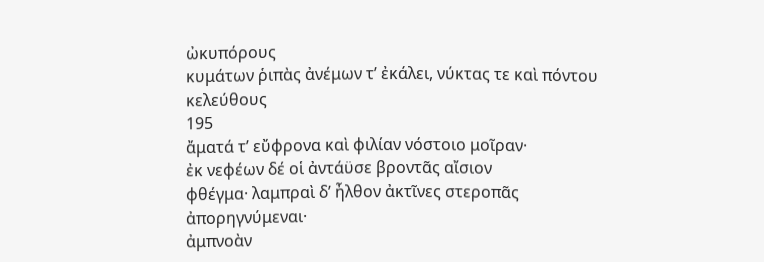ὠκυπόρους
κυμάτων ῥιπὰς ἀνέμων τʼ ἐκάλει, νύκτας τε καὶ πόντου κελεύθους
195
ἄματά τʼ εὔφρονα καὶ φιλίαν νόστοιο μοῖραν·
ἐκ νεφέων δέ οἱ ἀντάϋσε βροντᾶς αἴσιον
φθέγμα· λαμπραὶ δʼ ἦλθον ἀκτῖνες στεροπᾶς ἀπορηγνύμεναι·
ἀμπνοὰν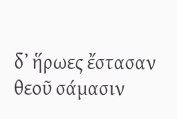δʼ ἥρωες ἔστασαν θεοῦ σάμασιν